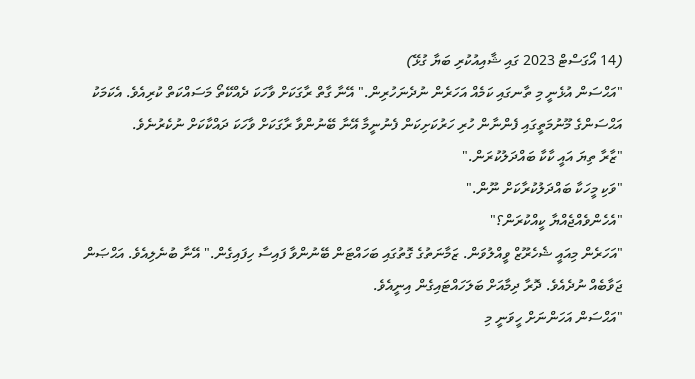(14 އޯގަސްޓް 2023 ގައި ޝާއިއުކުރި ބަޔާ ގުޅޭ)
"އަޙްސަން އުޅެނީ މި ތާނގައި ކަމެއް އަހަރެން ނުދެނަހުރިން." އޭނާ ގާތް ރާގަކަށް ވާހަކަ ދެއްކޭތޯ މަސައްކަތް ކުރިއެވެ. އެކަމަކު އަޙްސަންގެ މޫނުމަތީގައި ފެންނާން ހުރި ހަރުކަށިކަން ފެނުނީމާ އޭނާ ބޭނުންވާ ރާގަކަށް ވާހަކަ ދައްކާކަށް ނުކެރުނެވެ.
"ޒާރާ ތިޔަ އައީ ކާކާ ބައްދަލުކުރަން."
"ވަކި މީހަކާ ބައްދަލުކުރާކަށް ނޫން."
"އެހެންވެއްޖެއްޔާ ކީއްކުރަން؟"
"އަހަރެން މިއައީ ޝެހެރޫޒް ވީއްލުވަން. ޒަމާނަތުގެ ގޮތުގައި ބަހައްޓަން ބޭނުންވާ ފައިސާ ހިފައިގެން." އޭނާ ބުނެލިއެވެ. އަޙްޞަން ޖަވާބެއް ނުދެއެވެ. ދޮރާ ދިމާއަށް ބަލަހައްޓައިގެން އިނީއެވެ.
"އަޙްސަން އަހަންނަށް ހީވަނީ މި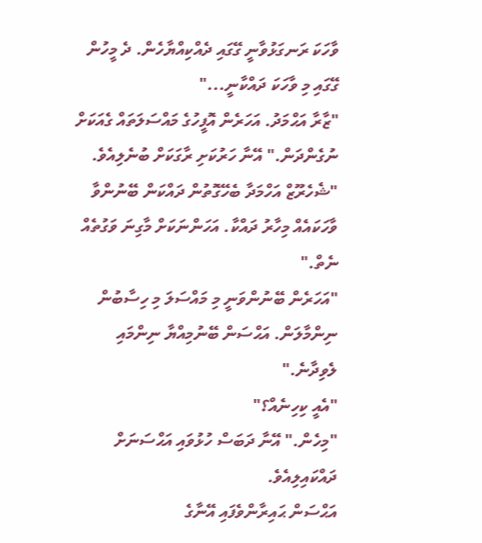ވާހަކަ ރަނގަޅުވާނީ ގޭގައި ދެއްކިއްޔާހެން. ދެ މީހުން ގޭގައި މި ވާހަކަ ދައްކާނީ..."
"ޒާރާ އަޙްމަދު. އަހަރެން އޮފީހުގެ މައްސަލަތައް ގެއަކަށް ނުގެންދަން." އޭނާ ހަރުކަށި ރާގަކަށް ބުނެލިއެވެ.
"ޝެހެރޫޒް އަހްމަދާ ބެހޭގޮތުން ދައްކަން ބޭނުންވާ ވާހަކައެއް މިހާރު ދައްކާ. އަހަންނަކަށް މާގިނަ ވަގުތެއް ނެތް."
"އަހަރެން ބޭނުންވަނީ މި މައްސަލަ މި ހިސާބުން ނިންމާލަން. އަޙްސަން ބޭނުމިއްޔާ ނިންމައި ލެވިދާނެ."
"އެއީ ކިހިނެއް؟"
"މިހެން." އޭނާ ދަބަސް ހުޅުވައި އަޙްސަނަށް ދައްކައިލިއެވެ.
އަޙްސަން ޙައިރާންވެފައި އޭނާގެ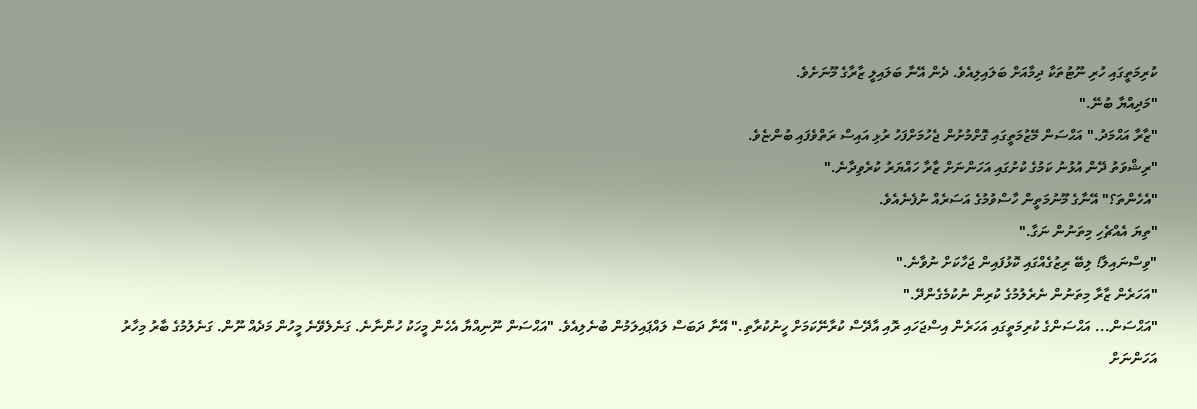ކުރިމަތީގައި ހުރި ނޫޓުތަކާ ދިމާއަށް ބަލައިލިއެވެ. ދެން އޭނާ ބަލައިލީ ޒާރާގެ މޫނަށެވެ.
"މަދިއްޔާ ބުނޭ."
"ޒާރާ އަޙްމަދު." އަޙްސަން މޭޒުމަތީގައި ގޮށްމުށުން ޖެހުމަށްފަހު ރުޅި އައިސް ރަތްވެފައި ބުންޏެވެ.
"ރިޝްވަތު ދޭން އުޅުނު ކަމުގެ ކުށުގައި އަހަންނަށް ޒާރާ ހައްޔަރު ކުރެވިދާނެ."
"އެހެންތަ؟" އޭނާގެ މޫނުމަތީން ހާސްވުމުގެ އަސަރެއް ނުފެނެއެވެ.
"ތިޔަ އެއްޗެހި މިތަނުން ނަގާ."
"ވިސްނައިލާ! ލިބޭ ރިޒުގެއްގައި ކޮޅުފައިން ޖަހާކަށް ނުވާނެ."
"އަހަރެން ޒާރާ މިތަނުން ނެރެލުމުގެ ކުރިން ނުކުމެގެންދޭ."
"އަޙްސަން... އަޙްސަންގެ ކުރިމަތީގައި އަހަރެން އިސްޖަހައި ރޮއި އާދޭސް ކުރާނޭކަމަށް ހީނުކުރާތި." އޭނާ ދަބަސް ލައްޕައިލަމުން ބުނެލިއެވެ. "އަޙްސަން ނޫނިއްޔާ އެހެން މީހަކު ހުންނާނެ. ގަނެލެވޭނެ މީހުން މަދެއް ނޫން. ގަނެލުމުގެ ބާރު މިހާރު އަހަންނަށް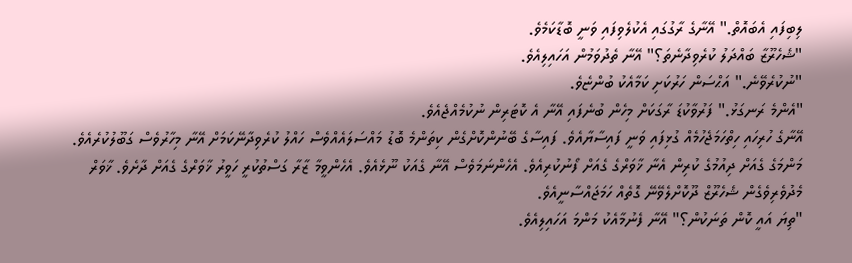ލިބިފައި އެބައޮތް." އޭނާގެ ރާގުގައި އެކުލެވިފައި ވަނީ ބޮޑާކަމެވެ.
"ޝެހެރޫޒާ ބައްދަލު ކުރެވިދާނެތަ؟" އޭނާ ތެދުވަމުން އަހައިލިއެވެ.
"ނުކުރެވޭނެ." އަޙްސަން ހަރުކަށި ކަމާއެކު ބުންޏެވެ.
"އެންމެ ރަނގަޅު." ފަރުވާކުޑަ ރާގަކަށް މިހެން ބުނެފައި އޭނާ އެ ކޮޓަރިން ނުކުމެއްޖެއެވެ.
އޭނާގެ ހުރިހައި ހިތްހަމަޖެހުމެއް ގުޅިފައި ވަނީ ފައިސާޔާއެވެ. ފައިސާގެ ބޭނުންކޮށްގެން ކިތަންމެ ބޮޑު މައްސަލައެއްވެސް ހައްލު ކުރެވިދާނޭކަމަށް އޭނާ މިހާރުވެސް ގަބޫލުކުރެއެވެ.
މަންމަގެ ގެއަށް ދިއުމުގެ ކުރިން އެނާ ޚާވަރްގެ ގެއަށް ފޯނުކުރިއެވެ. އެހެންނަމަވެސް އޭނާ ގެއަކު ނޫޅެއެވެ. އެހެންވީމާ ޒާރާ ގަސްތުކުރީ ހަވީރު ޚާވަރްގެ ގެއަށް ދާށެވެ. ޚާވަރް މެދުވެރިވެގެން ޝެހެރޫޒް ދޫކޮށްލެވޭނޭ ގޮތެއް ހަމަޖައްސާނީއެވެ.
"ތިޔަ އައީ ކޮން ތަނަކުން؟" އޭނާ ފެނުމާއެކު މަންމަ އަހައިލިއެވެ.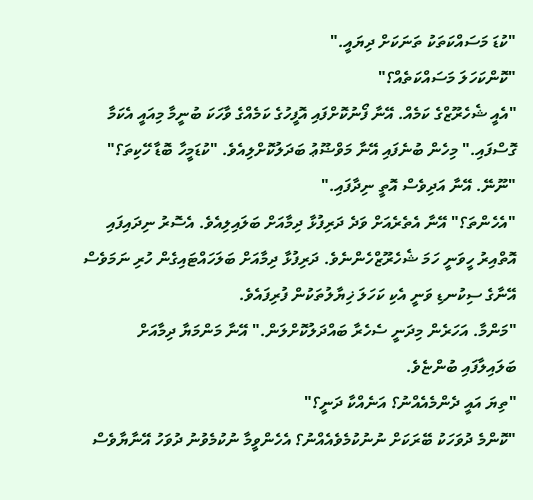"ކުޑަ މަސައްކަތަކު ތަނަކަށް ދިޔައީ."
"ކޮންކަހަލަ މަސައްކަތެއް؟"
"އެއީ ޝެހެރޫޒްގެ ކަމެއް. އޭނާ ފޯނުކޮށްފައި އޮފީހުގެ ކަމެއްގެ ވާހަކަ ބުނީމާ މިއައީ އެކަމާ ގޮސްފައި." މިހެން ބުނެފައި އޭނާ މަވްޟޫޢު ބަދަލުކޮށްލިއެވެ. "ކުޑަމީހާ ބޮޑާ ހޭކިތަ؟"
"ނޫނޭ. އޭނާ އަދިވެސް އޮތީ ނިދާފައި."
"އެހެންތަ؟" އޭނާ އެތެރެއަށް ވަދެ ދަރިފުޅާ ދިމާއަށް ބަލައިލިއެވެ. އެސޮރު ނިދައިފައި އޮތްއިރު ހީވަނީ ހަމަ ޝެހެރޫޒްހެންނެވެ. ދަރިފުޅާ ދިމާއަށް ބަލަހައްޓައިގެން ހުރި ނަމަވެސް އޭނާގެ ސިކުނޑި ވަނީ އެކި ކަހަލަ ޚިޔާލުތަކުން ފުރިފައެވެ.
"މަންމާ. އަހަރެން މިދަނީ ސެހެރާ ބައްދަލުކޮށްލަން." އޭނާ މަންމަޔާ ދިމާއަށް ބަލައިލާފައި ބުންޏެވެ.
"ތިޔަ އައީ ދެންމެއެއްނު؟ އަނެއްކާ ދަނީ؟"
"ކޮންމެ ދުވަހަކު ބޭރަކަށް ނުނުކުމެވެއެއްނު؟ އެހެންވީމާ ނުކުމެވުނު ދުވަހު އޭނާޔާވެސް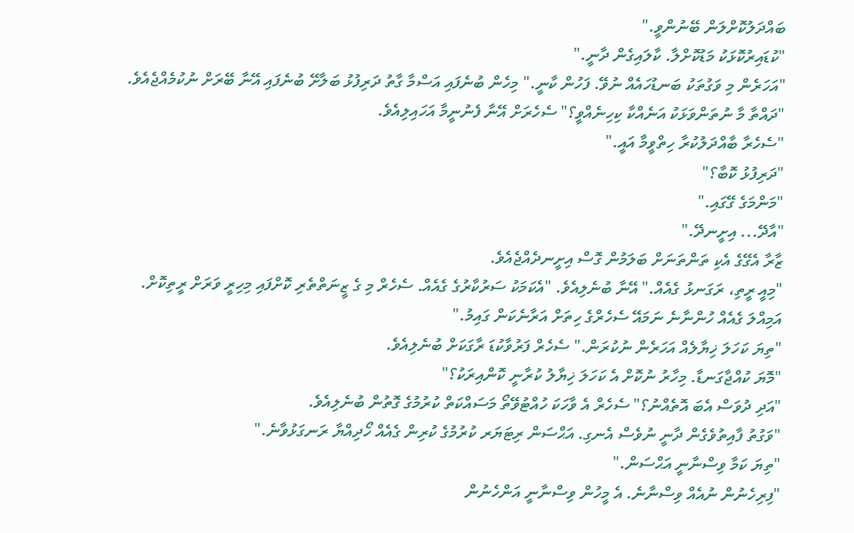ބައްދަލުކޮށްލަން ބޭނުންވީ."
"ކުޑައިރުކޮޅަކު މަޑުކޮށްލާ. ކާލައިގެން ދާނީ."
"އަހަރެން މި ވަގުތަކު ބަނޑުހައެއް ނުވޭ. ފަހުން ކާނީ." މިހެން ބުނެފައި އަސްމާ ގާތު ދަރިފުޅު ބަލާށޭ ބުނެފައި އޭނާ ބޭރަށް ނުކުމެއްޖެއެވެ.
"ދައްތާ މާ ނުތަންވަޅަކު އަނެއްކާ ކިހިނެއްވީ؟" ސެހެރަށް އޭނާ ފެނުނީމާ އަހައިލިއެވެ.
"ސެހެރާ ބާއްދަލުކުރާ ހިތްވީމާ އައީ."
"ދަރިފުޅު ކޮބާ؟"
"މަންމަގެ ގޭގައި."
"އާދޭ... އިށީނދޭ."
ޒާރާ އެގޭގެ އެކި ތަންތަނަށް ބަލަމުން ގޮސް އިށީނދެއްޖެއެވެ.
"މިއީ ރީތި، ރަގަނޅު ގެއެއް." އޭނާ ބުނެލިއެވެ. "އެކަމަކު ސަރުކާރުގެ ގެއެއް. ސެހެރް މި ގެ ޒީނަތްތެރި ކޮށްފައި މިހިރީ ވަރަށް ރީތިކޮށް. އަމިއްލަ ގެއެއް ހުންނާނެ ނަމައޭ ސެހެރްގެ ހިތަށް އަރާނެކަން ގައިމު."
"ތިޔަ ކަހަލަ ޚިޔާލެއް އަހަރެން ނުކުރަން." ސެހެރް ފަރުވާކުޑަ ރާގަކަށް ބުނެލިއެވެ.
"މޮޔަ ކުއްޖާގަނޑާ. މިހާރު ނުކޮށް އެ ކަހަލަ ޚިޔާލު ކުރާނީ ކޮންއިރަކު؟"
"އަދި ދުވަސް އެބަ އޮތެއްނު؟" ސެހެރް އެ ވާހަކަ ހުއްޓުވޭތޯ މަސައްކަތް ކުރުމުގެ ގޮތުން ބުނެލިއެވެ.
"ވަގުތު ފާއިތުވެގެން ދާނީ ނުވެސް އެނގި. އަޙްސަން ރިޓަޔަރ ކުރުމުގެ ކުރިން ގެއެއް ހޯދިއްޔާ ރަނގަޅުވާނެ."
"ތިޔަ ކަމާ ވިސްނާނީ އަޙްސަން."
"ފިރިހެނުން ނުއެއް ވިސްނާނެ. އެ މީހުން ވިސްނާނީ އަންހެނުން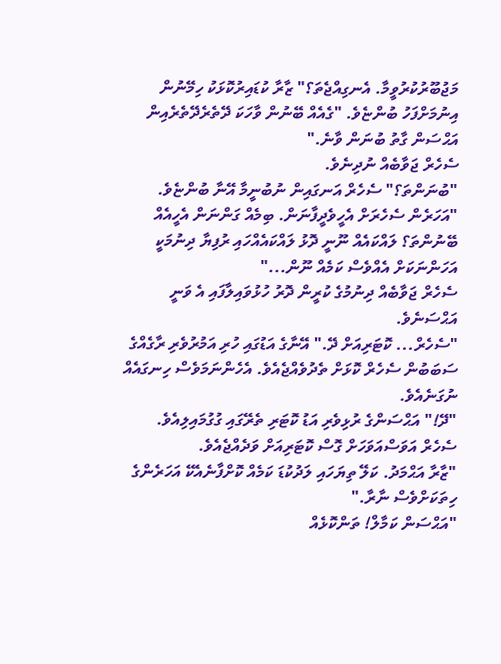މަޖުބޫރުކުރުވީމާ. އެނގިއްޖެތަ؟" ޒާރާ ކުޑައިރުކޮޅަކު ހިމޭނުން އިނުމަށްފަހު ބުންޏެވެ. "ގެއެއް ބޭނުން ވާހަކަ ދޭތެރެދޭތެރެއިން އަޙްސަން ގާތު ބުނަން ވާނެ."
ސެހެރް ޖަވާބެއް ނުދިނެވެ.
"ބުނަންތަ؟" ސެހެރް އަނގައިން ނުބުނީމާ އޭނާ ބުންޏެވެ. "އަހަރެން ސެހެރަށް އެހީވެދީފާނަން. ބިމެއް ގަންނަން އެހީއެއް ބޭނުންތަ؟ ލައްކައެއް ނޫނީ ދޮޅު ލައްކައެއްހައި ރުފިޔާ ދިނުމަކީ އަހަންނަކަށް އެއްވެސް ކަމެއް ނޫން..."
ސެހެރް ޖަވާބެއް ދިނުމުގެ ކުރީން ދޮރު ހުޅުވައިލާފައި އެ ވަނީ އަޙްސަނެވެ.
"ސެހެރް... ކޮޓަރިއަށް ދޭ." އޭނާގެ އަޑުގައި ހުރި އަމުރުވެރި ރާގެއްގެ ސަބަބުން ސެހެރް ކޮޅަށް ތެދުވެއްޖެއެވެ. އެހެންނަމަވެސް ހިނގައެއް ނުގަނެއެވެ.
"ދޭ!" އަޙްސަންގެ ރުޅިވެރި އަޑު ކޮޓަރި ތެރޭގައި ގުގުމައިލިއެވެ.
ސެހެރް އަވަސްއަވަހަށް ގޮސް ކޮޓަރިއަށް ވަދެއްޖެއެވެ.
"ޒާރާ އަޙްމަދު. ކަލޭ ތިޔަހައި ލަދުކުޑަ ކަމެއް ކޮށްފާނެއެކޭ އަހަރެންގެ ހިތަކަށްވެސް ނާރާ."
"އަޙްސަން ކަމާލް! ތަންކޮޅެއް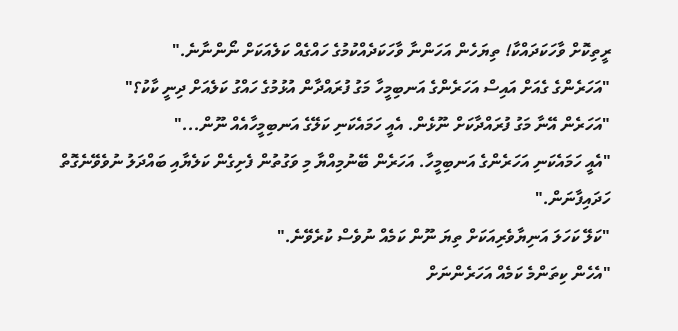ރީތިކޮށް ވާހަކަދައްކާ! ތިޔަހެން އަހަންނާ ވާހަކަދެއްކުމުގެ ހައްގެއް ކަލެއަކަށް ނޯންނާނެ."
"އަހަރެންގެ ގެއަށް އައިސް އަހަރެންގެ އަނބިމީހާ މަގު ފުރައްދާން އުޅުމުގެ ހައްގު ކަލެއަށް ދިނީ ކާކު؟"
"އަހަރެން އޭނާ މަގު ފުރައްދާކަށް ނޫޅެން. އެއީ ހަމައެކަނި ކަލޭގެ އަނބިމީހާއެއް ނޫން..."
"އެއީ ހަމައެކަނި އަހަރެންގެ އަނބިމީހާ. އަހަރެން ބޭނުމިއްޔާ މި ވަގުތުން ފެށިގެން ކަލެޔާއި ބައްދަލު ނުވެވޭނެގޮތް ހަދައިފާނަން."
"ކަލޭ ކަހަލަ އަނިޔާވެރިއަކަށް ތިޔަ ނޫން ކަމެއް ނުވެސް ކުރެވޭނެ."
"އެހެން ކިތަންމެ ކަމެއް އަހަރެންނަށް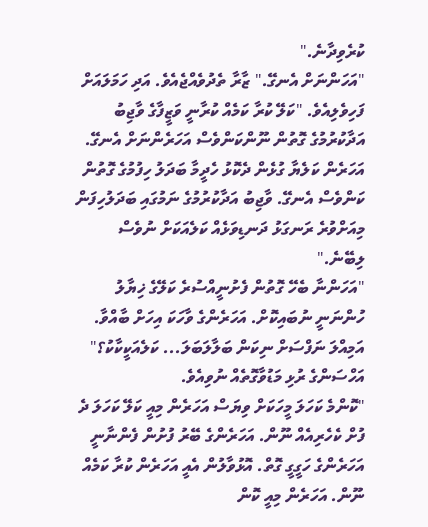ކުރެވިދާނެ."
"އަހަންނަށް އެނގޭ." ޒާރާ ތެދުވެއްޖެއެވެ. އަދި ހަމަލައަށް ފަހިވެލިއެވެ. "ކަލޭ ކުރާ ކަމެއް ކުރާނީ ވަޒީފާގެ ވާޖިބު އަދާކުރުމުގެ ގޮތުން ނޫންކަންވެސް އަހަރެންނަށް އެނގޭ. އަހަރެން ކަލެޔާ ގުޅެން ދެކޮޅު ހެދީމާ ބަދަލު ހިފުމުގެ ގޮތުން ކަންވެސް އެނގޭ. ވާޖިބު އަދާކުރުމުގެ ނަމުގައި ބަދަލުހިފަން މިއަށްވުރެ ރަނގަޅު ދަނޑިވަޅެއް ކަލެއަކަށް ނުވެސް ލިބޭނެ."
"އަހަންނާ ބެހޭ ގޮތުން ފެށުނީއްސުރެ ކަލޭގެ ޚިޔާލު ހުންނަނީ ނުބައިކޮށް. އަހަރެންގެ ވާހަކަ އިހަށް ބާއްވާ. އަމިއްލަ ނަފްސަށް ނިކަން ބަލާލަބަލަ... ކަލެއަކީކާކު؟" އަހްސަންގެ ރުޅި މަޑުވާގޮތެއް ނުވިއެވެ.
"ކޮންމެ ކަހަލަ މީހަކަށް ވިޔަސް އަހަރެން މިއީ ކަލޭ ކަހަލަ ދެ ފުށް ކެހެރިއެއް ނޫން. އަހަރެންގެ ބޭރު ފުށުން ފެންނާނީ އަހަރެންގެ ހަގީގީ ގޮތް. އޮޅުވާލުން އެއީ އަހަރެން ކުރާ ކަމެއް ނޫން. އަހަރެން މިއީ ކޮން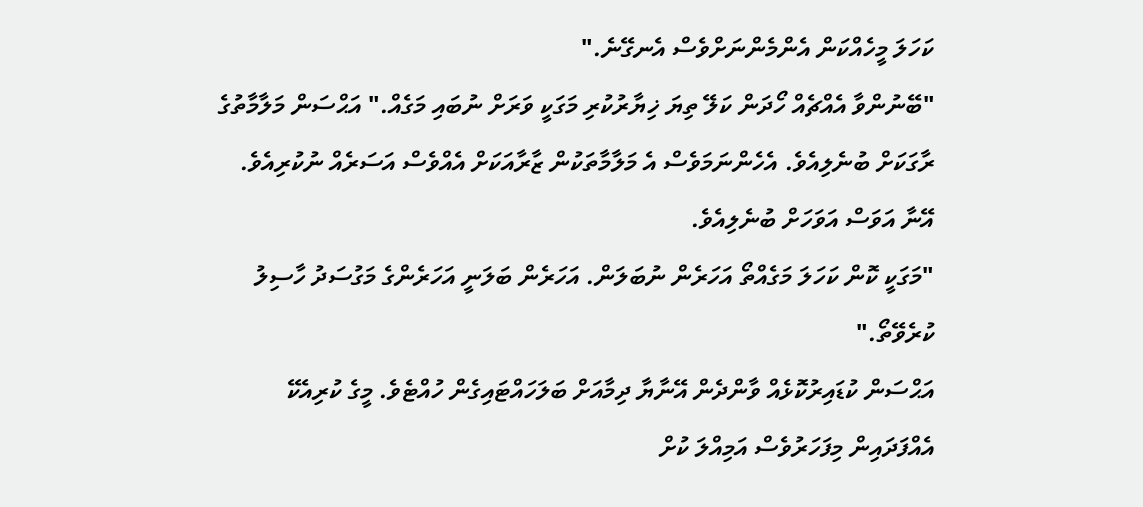ކަހަލަ މީހެއްކަން އެންމެންނަށްވެސް އެނގޭނެ."
"ބޭނުންވާ އެއްޗެއް ހޯދަން ކަލޭ ތިޔަ ޚިޔާރުކުރި މަގަކީ ވަރަށް ނުބައި މަގެއް." އަޙްސަން މަލާމާތުގެ ރާގަކަށް ބުނެލިއެވެ. އެހެންނަމަވެސް އެ މަލާމާތަކުން ޒާރާއަކަށް އެއްވެސް އަސަރެއް ނުކުރިއެވެ.
އޭނާ އަވަސް އަވަހަށް ބުނެލިއެވެ.
"މަގަކީ ކޮން ކަހަލަ މަގެއްތޯ އަހަރެން ނުބަލަން. އަހަރެން ބަލަނީ އަހަރެންގެ މަގުސަދު ހާސިލު ކުރެވޭތޯ."
އަޙްސަން ކުޑައިރުކޮޅެއް ވާންދެން އޭނާޔާ ދިމާއަށް ބަލަހައްޓައިގެން ހުއްޓެވެ. މީގެ ކުރިއެކޭ އެއްފަދައިން މިފަހަރުވެސް އަމިއްލަ ކުށް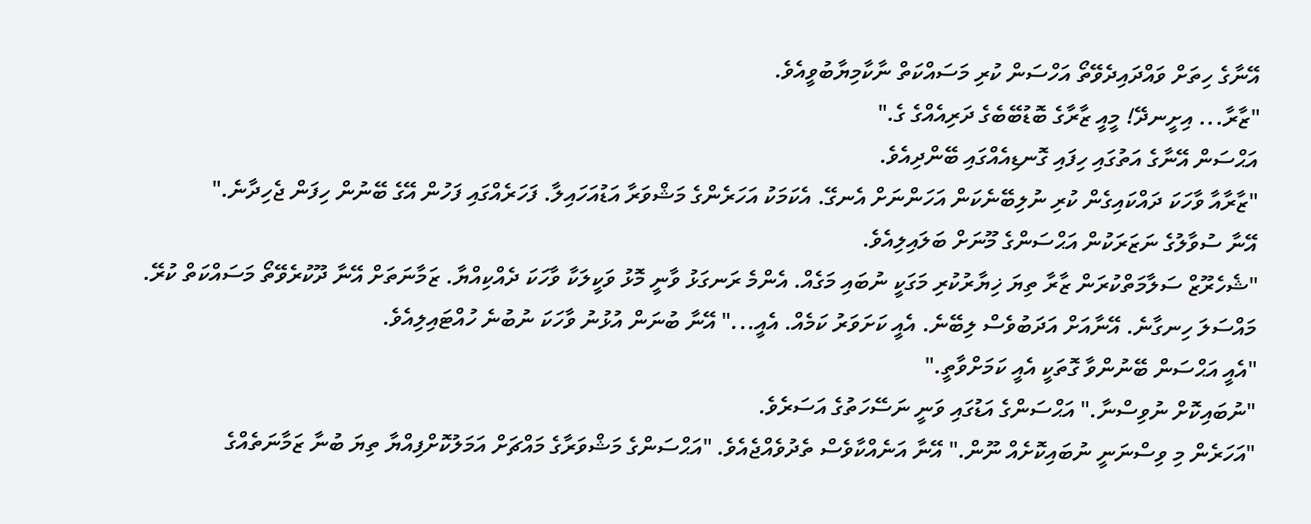އޭނާގެ ހިތަށް ވައްދައިދެވޭތޯ އަހްސަން ކުރި މަސައްކަތް ނާކާމިޔާބުވީއެވެ.
"ޒާރާ... އިށީނދޭ! މީއީ ޒާރާގެ ބޮޑުބޭބެގެ ދަރިއެއްގެ ގެ."
އަޙްސަން އޭނާގެ އަތުގައި ހިފައި ގޮނޑިއެއްގައި ބޭންދިއެވެ.
"ޒާރާއާ ވާހަކަ ދައްކައިގެން ކުރި ނުލިބޭނެކަން އަހަންނަށް އެނގޭ. އެކަމަކު އަހަރެންގެ މަޝްވަރާ އަޑުއަހައިލާ. ފަހަރެއްގައި ފަހުން އޭގެ ބޭނުން ހިފަން ޖެހިދާނެ."
އޭނާ ސުވާލުގެ ނަޒަރަކުން އަޙްސަންގެ މޫނަށް ބަލައިލިއެވެ.
"ޝެހެރޫޒް ސަލާމަތްކުރަން ޒާރާ ތިޔަ ޚިޔާރުކުރި މަގަކީ ނުބައި މަގެއް. އެންމެ ރަނގަޅު ވާނީ މޮޅު ވަކީލަކާ ވާހަކަ ދެއްކިއްޔާ. ޒަމާނަތަށް އޭނާ ދޫކުރެވޭތޯ މަސައްކަތް ކުރޭ. މައްސަލަ ހިނގާނެ. އޭނާއަށް އަދަބުވެސް ލިބޭނެ. އެއީ ކަށަވަރު ކަމެއް. އެއީ..." އޭނާ ބުނަން އުޅުނު ވާހަކަ ނުބުނެ ހުއްޓައިލިއެވެ.
"އެއީ އަޙްސަން ބޭނުންވާ ގޮތަކީ އެއީ ކަމަށްވާތީ."
"ނުބައިކޮށް ނުވިސްނާ." އަޙްސަންގެ އަޑުގައި ވަނީ ނަސޭހަތުގެ އަސަރެވެ.
"އަހަރެން މި ވިސްނަނީ ނުބައިކޮށެއް ނޫން." އޭނާ އަނެއްކާވެސް ތެދުވެއްޖެއެވެ. "އަޙްސަންގެ މަޝްވަރާގެ މައްޗަށް އަމަލުކޮށްފިއްޔާ ތިޔަ ބުނާ ޒަމާނަތެއްގެ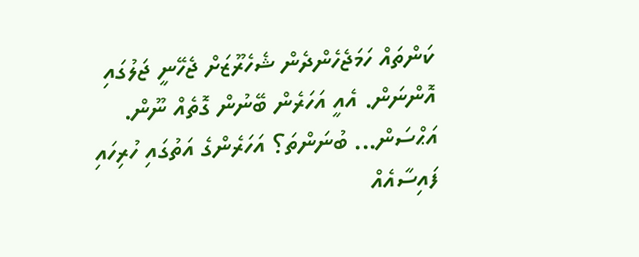ކަންތައް ހަމަޖެހެންދެން ޝެހެރޫޒަށް ޖެހޭނީ ޖަލުގައި އޮންނަން. އެއީ އަހަރެން ބޭނުން ގޮތެއް ނޫން. އަޙްސަން... ބުނަންތަ؟ އަހަރެންގެ އަތުގައި ހުރިހައި ފައިސާއެއް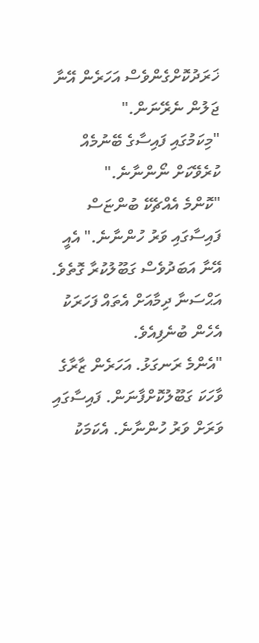ޚަރަދުކޮށްގެންވެސް އަހަރެން އޭނާ ޖަލުން ނެރޭނަން."
"މިކަމުގައި ފައިސާގެ ބޭނުމެއް ކުރެވޭކަށް ނޯންނާނެ."
"ކޮންމެ އެއްޗެކޭ ބުންޏަސް ފައިސާގައި ވަރު ހުންނާނެ." އެއީ އޭނާ އަބަދުވެސް ގަބޫލުކުރާ ގޮތެވެ. އަޙްސަނާ ދިމާއަށް އެތައް ފަހަރަކު އެހެން ބުނެފިއެވެ.
"އެންމެ ރަނގަޅު. އަހަރެން ޒާރާގެ ވާހަކަ ގަބޫލުކޮށްފާނަން. ފައިސާގައި ވަރަށް ވަރު ހުންނާނެ. އެކަމަކު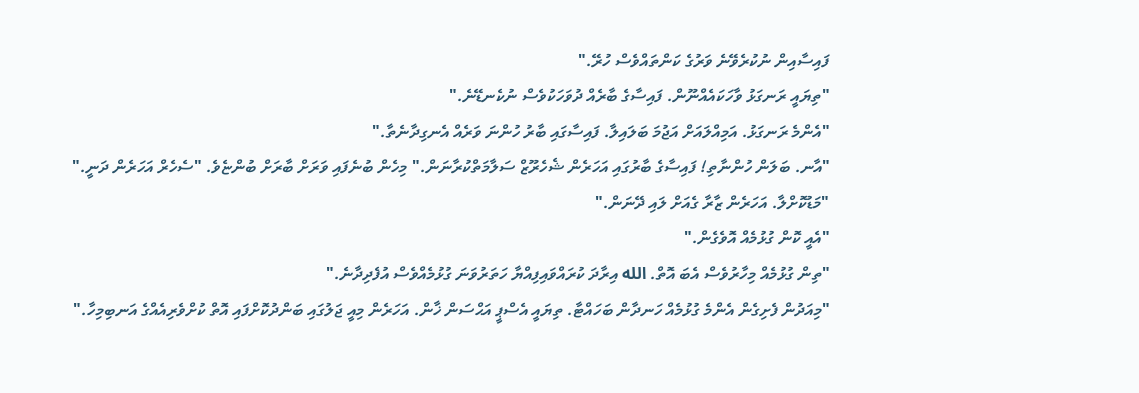ފައިސާއިން ނުކުރެވޭނެ ވަރުގެ ކަންތައްވެސް ހުރޭ."
"ތިޔައީ ރަނގަޅު ވާހަކައެއްނޫން. ފައިސާގެ ބާރެއް ދުވަހަކުވެސް ނުކެނޑޭނެ."
"އެންމެ ރަނގަޅު. އަމިއްލައަށް އަޖުމަ ބަލައިލާ. ފައިސާގައި ބާރު ހުންނަ ވަރެއް އެނގިދާނެތާ."
"އާނ. ބަލަން ހުންނާތި! ފައިސާގެ ބާރުގައި އަހަރެން ޝެހެރޫޒް ސަލާމަތްކުރާނަން." މިހެން ބުނެފައި ވަރަށް ބާރަށް ބުންޏެވެ. "ސެހެރް އަހަރެން ދަނީ."
"މަޑުކޮށްލާ. އަހަރެން ޒާރާ ގެއަށް ލައި ދޭނަން."
"އެއީ ކޮން ގުޅުމެއް އޮވެގެން."
"ތިން ގުޅުމެއް މިހާރުވެސް އެބަ އޮތް. الله އިރާދަ ކުރައްވައިފިއްޔާ ހަތަރުވަނަ ގުޅުމެއްވެސް އުފެދިދާނެ."
"މިއަދުން ފެށިގެން އެންމެ ގުޅުމެއް ހަނދާން ބަހައްޓާ. ތިޔައީ އެސްޕީ އަޙްސަން ޚާން. އަހަރެން މިއީ ޖަލުގައި ބަންދުކޮށްފައި އޮތް ކުށްވެރިއެއްގެ އަނބިމިހާ."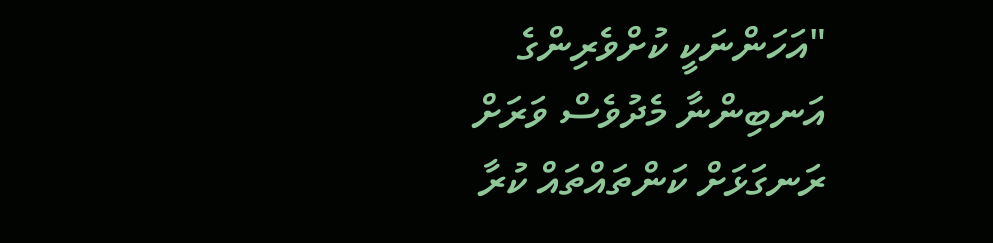"އަހަންނަކީ ކުށްވެރިންގެ އަނބިންނާ މެދުވެސް ވަރަށް ރަނގަޅަށް ކަންތައްތައް ކުރާ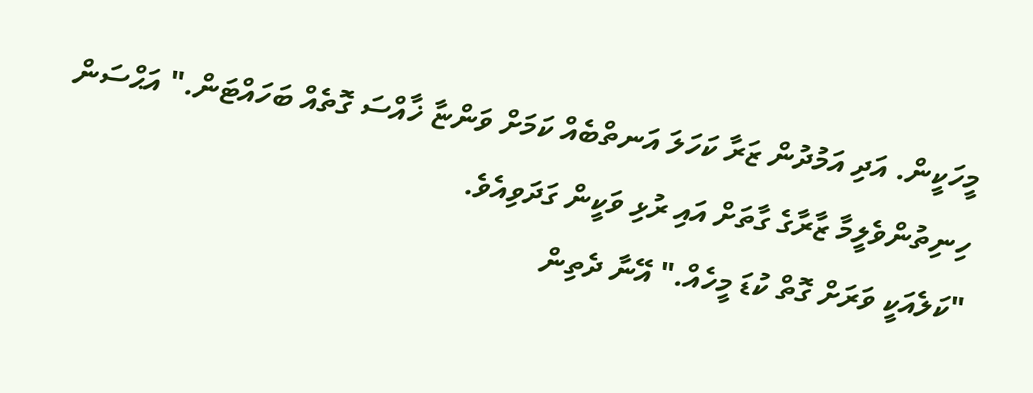މީހަކީން. އަދި އަމުދުން ޒަރާ ކަހަލަ އަނތްބެއް ކަމަށް ވަންޏާ ޚާއްސަ ގޮތެއް ބަހައްޓަން." އަޙްސަން ހިނިތުންވެލީމާ ޒާރާގެ ގާތަށް އައި ރުޅި ވަކީން ގަދަވިއެވެ.
"ކަލެއަކީ ވަރަށް ގޮތް ކުޑަ މީހެއް." އޭނާ ދެތިން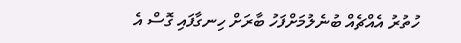ހުތުރު އެއްޗެއް ބުނެލުމަށްފަހު ބާރަށް ހިނގާފައި ގޮސް އެ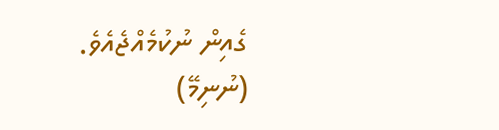ގެއިން ނުކުމެއްޖެއެވެ.
(ނުނިމޭ)